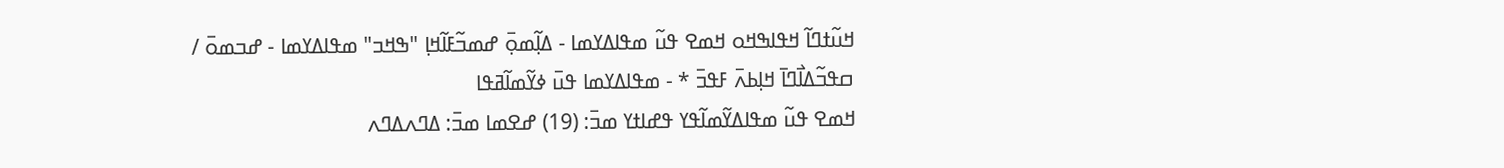ߞߎ߬ߙߣߊ߬ ߞߟߊߒߞߋ ߞߘߐ ߟߎ߬ ߘߟߊߡߌߘߊ - ߡߊ߲߬ߘߋ߲߫ ߝߘߏ߬ߓߊ߬ߞߊ߲ "ߒߞߏ" ߘߟߊߡߌߘߊ - ߝߏߘߋ߫ / ߛߟߏ߬ߡߊ߯ߣߊ߫ ߞߊ߲ߕߍ߫ ߓߟߏ߫ * - ߘߟߊߡߌߘߊ ߟߎ߫ ߦߌ߬ߘߊ߬ߥߟߊ
ߞߘߐ ߟߎ߬ ߘߟߊߡߌ߬ߘߊ߬ߟߌ ߟߝߊߙߌ ߘߏ߫: (19) ߝߐߘߊ ߘߏ߫: ߡߣߍߡߣߍ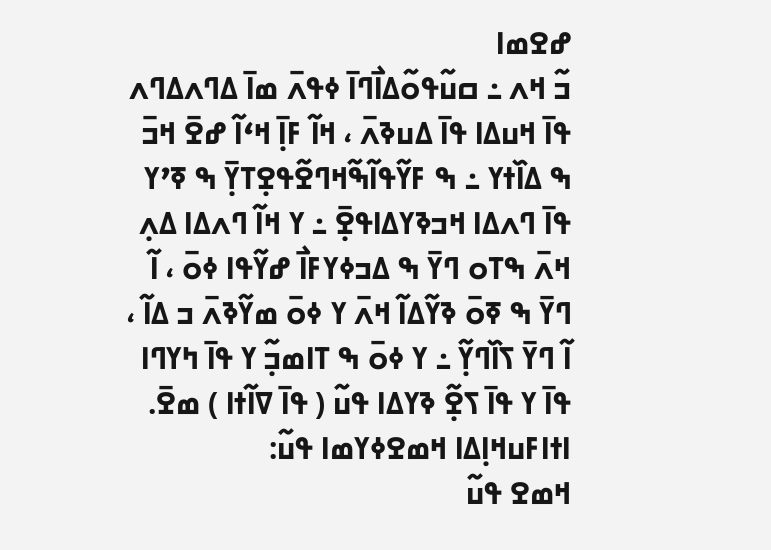ߝߐߘߊ
ߏ߬ ߞߍ ߸ ߛߎ߬ߟߋ߬ߡߊ߯ߣߊ߫ ߦߟߍ߫ ߘߊ߫ ߡߣߍߡߣߍ ߟߊ߫ ߞߎߡߊ ߟߊ߫ ߡߎߢߍ߫ ، ߞߊ߬ ߓߊ߲߫ ߞߵߊ߬ ߝߐ߫ ߞߏ߫ ߒ ߡߊ߰ߙߌ ߸ ߒ ߓߌ߬ߟߊ߬ߒ߬ߞߣߐ߬ߟߐ߲ߠߌ߲߫ ߒ ߧߴߌ ߟߊ߫ ߣߍߡߊ ߞߏߢߌߡߊߟߐ߲߫ ߸ ߌ ߞߊ߬ ߣߍߡߊ ߡߍ߲ ߞߍ߫ ߒߠߋ ߣߌ߫ ߒ ߡߏߦߌߓߊ߯ ߝߌ߬ߟߊ ߦߋ߫ ، ߊ߬ ߣߌ߫ ߒ ߧߋ߫ ߢߌ߬ߡߊ߬ ߞߍ߫ ߌ ߦߋ߫ ߘߌ߬ߢߍ߫ ߏ ߡߊ߬ ، ߊ߬ ߣߌ߫ ߖߊ߰ߣߌ߲߬ ߸ ߌ ߦߋ߫ ߒ ߠߊߘߏ߲߬ ߌ ߟߊ߫ ߤߌߣߊ ߟߊ߫ ߌ ߟߊ߫ ߖߐ߲߬ ߢߌߡߊ ߟߎ߬ ( ߟߊ߫ ߜߊ߬ߙߊ ) ߘߐ߫.
ߊߙߊߓߎߞߊ߲ߡߊ ߞߘߐߦߌߘߊ ߟߎ߬:
ߞߘߐ ߟߎ߬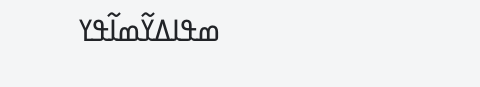ߘߟߊߡߌ߬ߘߊ߬ߟߌ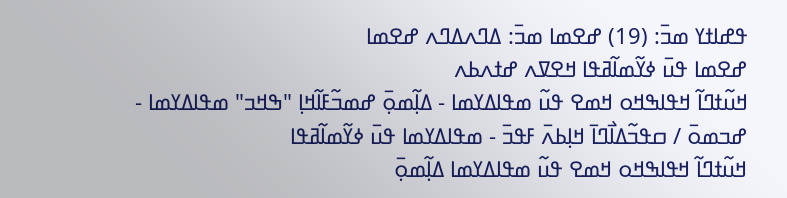ߟߝߊߙߌ ߘߏ߫: (19) ߝߐߘߊ ߘߏ߫: ߡߣߍߡߣߍ ߝߐߘߊ
ߝߐߘߊ ߟߎ߫ ߦߌ߬ߘߊ߬ߥߟߊ ߞߐߜߍ ߝߙߍߕߍ
ߞߎ߬ߙߣߊ߬ ߞߟߊߒߞߋ ߞߘߐ ߟߎ߬ ߘߟߊߡߌߘߊ - ߡߊ߲߬ߘߋ߲߫ ߝߘߏ߬ߓߊ߬ߞߊ߲ "ߒߞߏ" ߘߟߊߡߌߘߊ - ߝߏߘߋ߫ / ߛߟߏ߬ߡߊ߯ߣߊ߫ ߞߊ߲ߕߍ߫ ߓߟߏ߫ - ߘߟߊߡߌߘߊ ߟߎ߫ ߦߌ߬ߘߊ߬ߥߟߊ
ߞߎ߬ߙߣߊ߬ ߞߟߊߒߞߋ ߞߘߐ ߟߎ߬ ߘߟߊߡߌߘߊ ߡߊ߲߬ߘߋ߲߫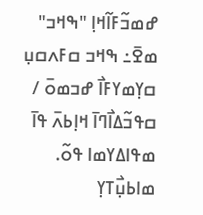ߝߘߏ߬ߓߊ߬ߞߊ߲ "ߒߞߏ" ߘߐ߫߸ ߒߞߏ ߛߓߍߛߎ߲ ߛߌ߲ߘߌߓߊ߯ ߝߏߘߋ߫ / ߛߟߏ߬ߡߊ߯ߣߊ߫ ߞߊ߲ߕߍ߫ ߟߊ߫ ߘߟߊߡߌߘߊ ߟߋ߬.
ߘߊߕߎ߲߯ߠߌ߲